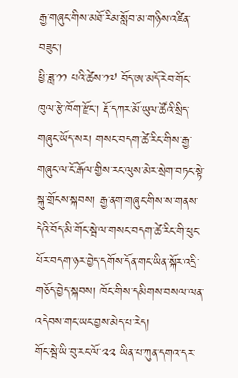རྒྱ་གཞུང་གིས་མཐོ་རིམ་སློབ་མ་གཉིས་འཛིན་བཟུང་།
ཕྱི་ཟླ་༡༡ པའི་ཚེས་༡༧ བོད་ཨ་མདོ་རེབ་གོང་ཁུལ་རྩེ་ཁོག་རྫོང་། རྡོ་དཀར་མོ་ཡུལ་ཚོའི་སྲིད་གཞུང་ཡོད་སར། གསང་བདག་ཚེ་རིང་གིས་རྒྱ་གཞུང་ལ་ངོ་རྒོལ་གྱིས་རང་ལུས་མེར་སྲེག་བཏང་སྟེ་སྐུ་གྲོངས་སྐབས། རྒྱ་ནག་གཞུང་གིས་ས་གནས་དེའི་བོད་མི་གོང་སྦེ་ལ་གསང་བདག་ཚེ་རིང་གི་ཕུང་པོར་བདག་ཉར་བྱེད་དགོས་དོན་གང་ཡིན་སྐོར་འདྲི་གཅོད་བྱེད་སྐབས། ཁོང་གིས་དམིགས་བསལ་ལན་འདེབས་གང་ཡང་བྱས་མེད་པ་རེད།
གོང་སྦེ་ཡི་བུ་རང་ལོ་༢༢ ཡིན་པ་ཀུན་དགའ་དར་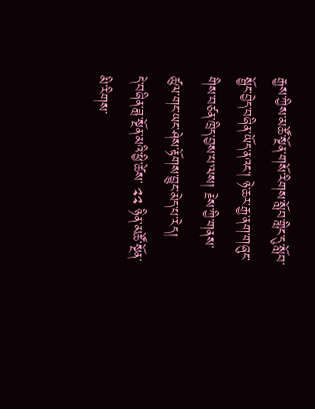རྒྱས་ཀྱིས་མཚོ་སྔོན་གསོ་རིགས་སློབ་གླིང་དུ་སློབ་སྦྱོང་བྱེད་བཞིན་ཡོད་ནའང་། ཉེ་ཆར་རྒྱ་ནག་གཞུང་གིས་བཙན་ཁྲིད་བྱས་པ་ལས། རྗེས་ཀྱི་གནས་ཚུལ་གང་ཡང་ཤེས་རྟོགས་བྱུང་མེད་པ་རེད།
དེ་བཞིན་ཟླ་སྔོན་མའི་ཕྱི་ཚེས་ ༢༢ ཉིན་མཚོ་སྔོན་མི་རིགས་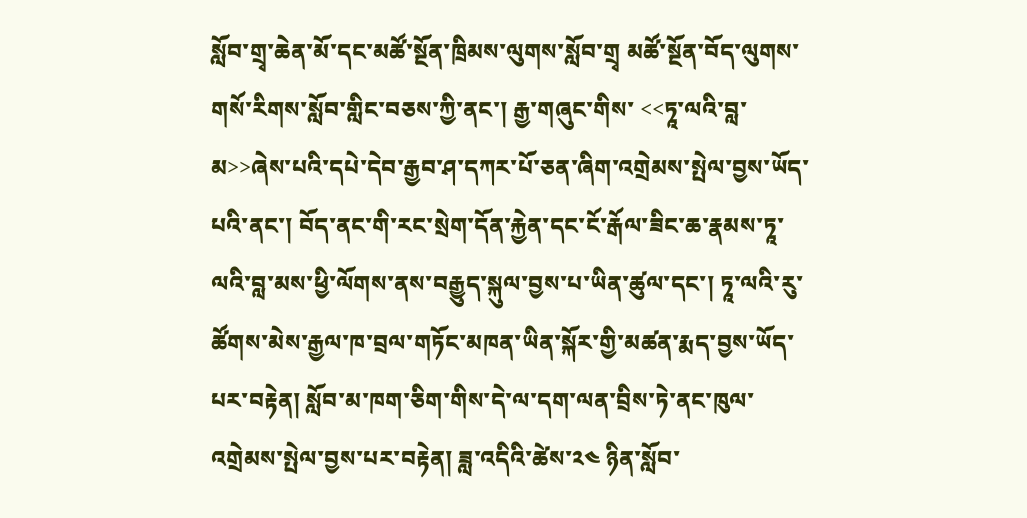སློབ་གྲྭ་ཆེན་མོ་དང་མཚོ་སྔོན་ཁྲིམས་ལུགས་སློབ་གྲྭ མཚོ་སྔོན་བོད་ལུགས་གསོ་རིགས་སློབ་གླིང་བཅས་ཀྱི་ནང་། རྒྱ་གཞུང་གིས་ <<ཏཱ་ལའི་བླ་མ>>ཞེས་པའི་དཔེ་དེབ་རྒྱབ་ཤ་དཀར་པོ་ཅན་ཞིག་འགྲེམས་སྤེལ་བྱས་ཡོད་པའི་ནང་། བོད་ནང་གི་རང་སྲེག་དོན་རྐྱེན་དང་ངོ་རྒོལ་ཟིང་ཆ་རྣམས་ཏཱ་ལའི་བླ་མས་ཕྱི་ལོགས་ནས་བརྒྱུད་སྐུལ་བྱས་པ་ཡིན་ཚུལ་དང་། ཏཱ་ལའི་རུ་ཚོགས་མེས་རྒྱལ་ཁ་བྲལ་གཏོང་མཁན་ཡིན་སྐོར་གྱི་མཚན་རྨད་བྱས་ཡོད་པར་བརྟེན། སློབ་མ་ཁག་ཅིག་གིས་དེ་ལ་དག་ལན་བྲིས་ཏེ་ནང་ཁུལ་འགྲེམས་སྤེལ་བྱས་པར་བརྟེན། ཟླ་འདིའི་ཚེས་༢༤ ཉིན་སློབ་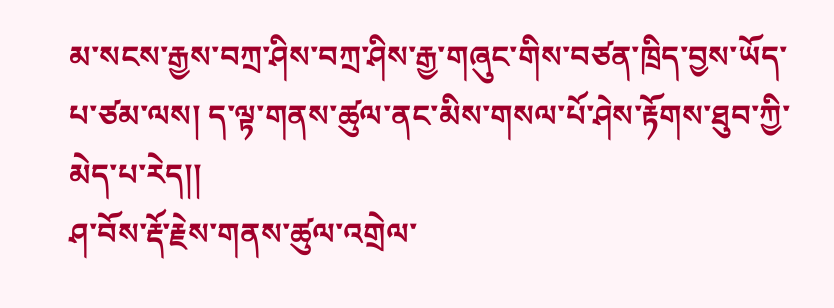མ་སངས་རྒྱས་བཀྲ་ཤིས་བཀྲ་ཤིས་རྒྱ་གཞུང་གིས་བཙན་ཁྲིད་བྱས་ཡོད་པ་ཙམ་ལས། ད་ལྟ་གནས་ཚུལ་ནང་མིས་གསལ་པོ་ཤེས་རྟོགས་ཐུབ་ཀྱི་མེད་པ་རེད།།
ཤ་བོས་རྡོ་རྗེས་གནས་ཚུལ་འགྲེལ་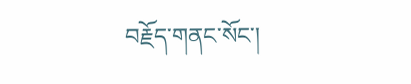བརྗོད་གནང་སོང་།